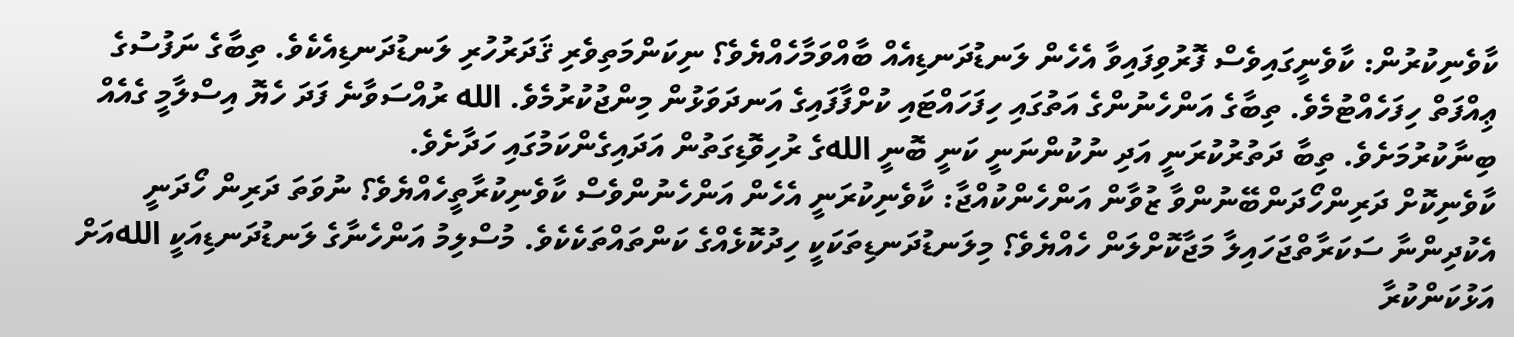ކާވެނިކުރުން: ކާވެނީގައިވެސް ފޮރުވިފައިވާ އެހެން ލަނޑުދަނޑިއެއް ބާއްވަމާހެއްޔެވެ؟ ނިކަންމަތިވެރި ޤަދަރުހުރި ލަނޑުދަނޑިއެކެވެ. ތިބާގެ ނަފުސުގެ ޢިއްފަތް ހިފަހެއްޓުމެވެ. ތިބާގެ އަންހެނުންގެ އަތުގައި ހިފަހައްޓައި ކުށްފާފައިގެ އަނދަވަޅުން މިންޖުކުރުމެވެ. الله ރުއްސަވާނެ ފަދަ ހެޔޮ އިސްލާމީ ގެއެއް ބިނާކުރުމަށެވެ. ތިބާ ދަތުރުކުރަނީ އަދި ނުކުންނަނީ ކަނީ ބޮނީ اللهގެ ރުހިވޮޑިގަތުން އަދައިގެންކަމުގައި ހަދާށެވެ.
ކާވެނިކޮށް ދަރިންހޯދަންބޭނުންވާ ޒުވާން އަންހެންކުއްޖާ: ކާވެނިކުރަނީ އެހެން އަންހެނުންވެސް ކާވެނިކުރާތީހެއްޔެވެ؟ ނުވަތަ ދަރިން ހޯދަނީ އެކުދިންނާ ސަކަރާތްޖަހައިލާ މަޖާކޮށްލަން ހެއްޔެވެ؟ މިލަނޑުދަނޑިތަކަކީ ހިދުކޮޅެއްގެ ކަންތައްތަކެކެވެ. މުސްލިމު އަންހެނާގެ ލަނޑުދަނޑިއަކީ اللهއަށް އަޅުކަންކުރާ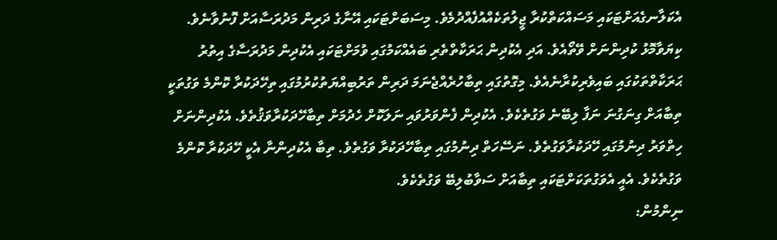އެކަލާނގެއަށްޓަކައި މަސައްކަތްކުރާ ޖީލުތަކެއްއުފެއްދުމެވެ. މިސަބަށްޓަކައި އޭނާގެ ދަރިން މަދުރަސާއަށް ފޮނުވާނެވެ. ކިޔަވާމޮޅު ކުދިންނަށް ވޭތޯއެވެ. އަދި އެކުދިން ޙަރަކާތްތެރި ބައެއްކަމުގައި ވުމަށްޓަކައި އެކުދިން މަދުރަސާގެ އިތުރު ޙަރަކާތްތަކުގައި ބައިވެރިކުރާނެއެވެ. މިގޮތުގައި ތިބާހުރެއްޖެނަމަ ދަރިން ތަރުބިއްޔަތުކުރުމުގައި ތިހޭދަކުރާ ކޮންމެ ވަގުތަކީ ތިބާއަށް ގިނަގުނަ ނަފާ ލިބޭނެ ވަގުތެކެވެ. އެކުދިން ފެންވަރުވައި ނަލަކޮށް ހެދުމަށް ތިބާހޭދަކުރާވަޤުތެވެ. އެކުދިންނަށް ހިތްވަރު ދިނުމުގައި ހޭދަކުރާވަގުތެވެ. ނަސޭހަތް ދިނުމުގައި ތިބާހޭދަކުރާ ވަގުތެވެ. ތިބާ އެކުދިންނާ އެކީ ހޭދަކުރާ ކޮންމެ ވަގުތެކެވެ. އެއީ އެވަގުތަކަށްޓަކައި ތިބާއަށް ސަވާބުލިބޭ ވަގުތެކެވެ.
ނިންމުން: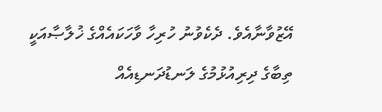އޭޒުވާނާއެވެ. ދެކެވުނު ހުރިހާ ވާހަކައެއްގެ ޚުލާޞާއަކީ ތިބާގެ ދިރިއުޅުމުގެ ލަނޑުދަނޑިއެއް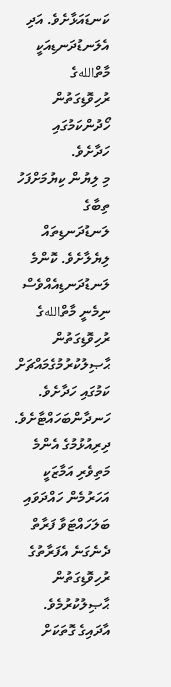ކަނޑައަޅާށެވެ. އަދި އެލަނޑުދަނޑިއަކީ މާތްاللهގެ ރުހިވޮޑިގަތުން ހޯދުންކަމުގައި ހަދާށެވެ.
މި ލިޔުން ކިޔުމަށްފަހު ތިބާގެ ލަނޑުދަނޑިތައް ލިޔެލާށެވެ. ކޮންމެ ލަނޑުދަނޑިއެއްވެސް ނިމެނީ މާތްاللهގެ ރުހިވޮޑިގަތުން ޙާޞިލުކުރުމުގެމައްޗަށް ކަމުގައި ހަދާށެވެ. ހަނދާންބަހައްޓާށެވެ. ދިރިއުޅުމުގެ އެންމެ މަތިވެރި އަމާޒަކީ އަހަރުމެން ހައްދަވައި ބަލަހައްޓަވާ ފަރާތް ދެނެގަނެ އެފަރާތުގެ ރުހިވޮޑިގަތުން ޙާޞިލުކުރުމެވެ. އާދައިގެ ގޮތަކަށް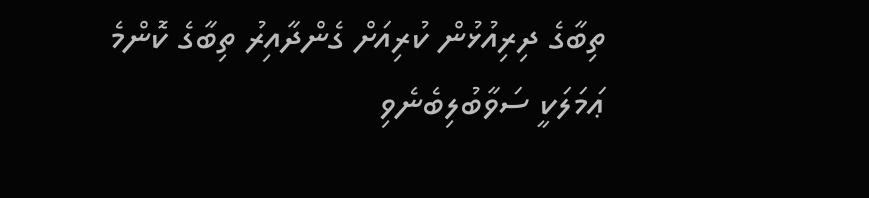ތިބާގެ ދިރިއުޅުން ކުރިއަށް ގެންދާއިރު ތިބާގެ ކޮންމެ ޢަމަލަކީ ސަވާބުލިބެނެވި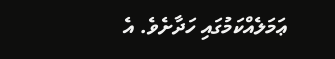ޢަމަލެއްކަމުގައި ހަދާށެވެ. އެ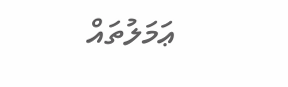ޢަމަލުތައް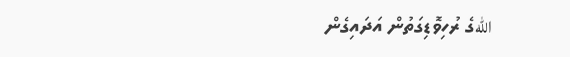اللهގެ ރުހިވޮޑިގަތުން އަދައިގެން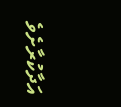އަދާކުރާށެވެ